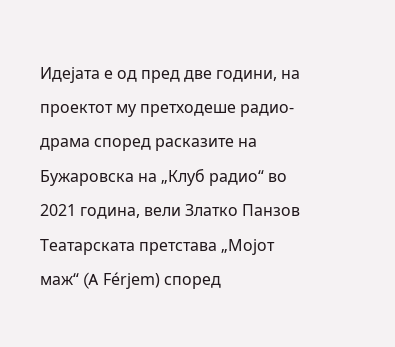Идејата е од пред две години, на проектот му претходеше радио-драма според расказите на Бужаровска на „Клуб радио“ во 2021 година, вели Златко Панзов
Театарската претстава „Мојот маж“ (A Férjem) според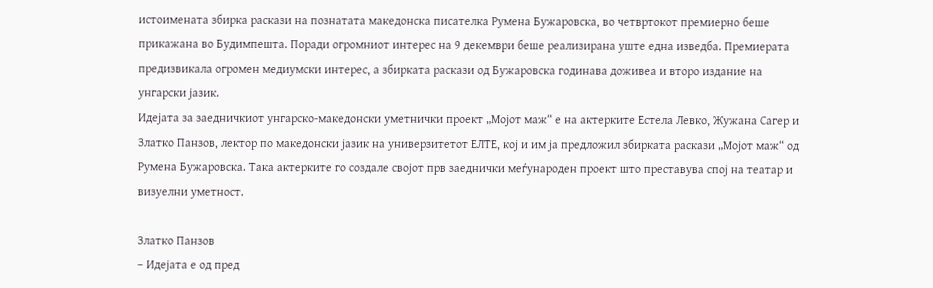истоимената збирка раскази на познатата македонска писателка Румена Бужаровска, во четвртокот премиерно беше прикажана во Будимпешта. Поради огромниот интерес на 9 декември беше реализирана уште една изведба. Премиерата предизвикала огромен медиумски интерес, а збирката раскази од Бужаровска годинава доживеа и второ издание на унгарски јазик.
Идејата за заедничкиот унгарско-македонски уметнички проект „Мојот маж“ е на актерките Естела Левко, Жужана Сагер и Златко Панзов, лектор по македонски јазик на универзитетот ЕЛТЕ, кој и им ја предложил збирката раскази „Мојот маж“ од Румена Бужаровска. Така актерките го создале својот прв заеднички меѓународен проект што преставува спој на театар и визуелни уметност.

Златко Панзов
– Идејата е од пред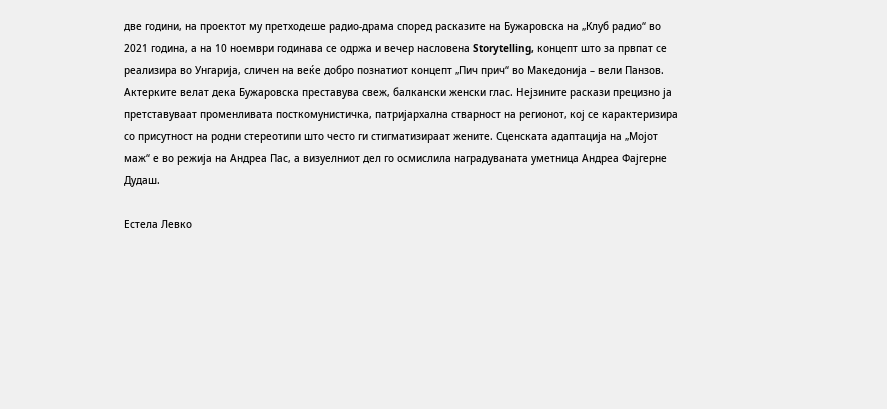две години, на проектот му претходеше радио-драма според расказите на Бужаровска на „Клуб радио“ во 2021 година, а на 10 ноември годинава се одржа и вечер насловена Storytelling, концепт што за првпат се реализира во Унгарија, сличен на веќе добро познатиот концепт „Пич прич“ во Македонија – вели Панзов.
Актерките велат дека Бужаровска преставува свеж, балкански женски глас. Нејзините раскази прецизно ја претставуваат променливата посткомунистичка, патријархална стварност на регионот, кој се карактеризира со присутност на родни стереотипи што често ги стигматизираат жените. Сценската адаптација на „Мојот маж“ е во режија на Андреа Пас, а визуелниот дел го осмислила наградуваната уметница Андреа Фајгерне Дудаш.

Естела Левко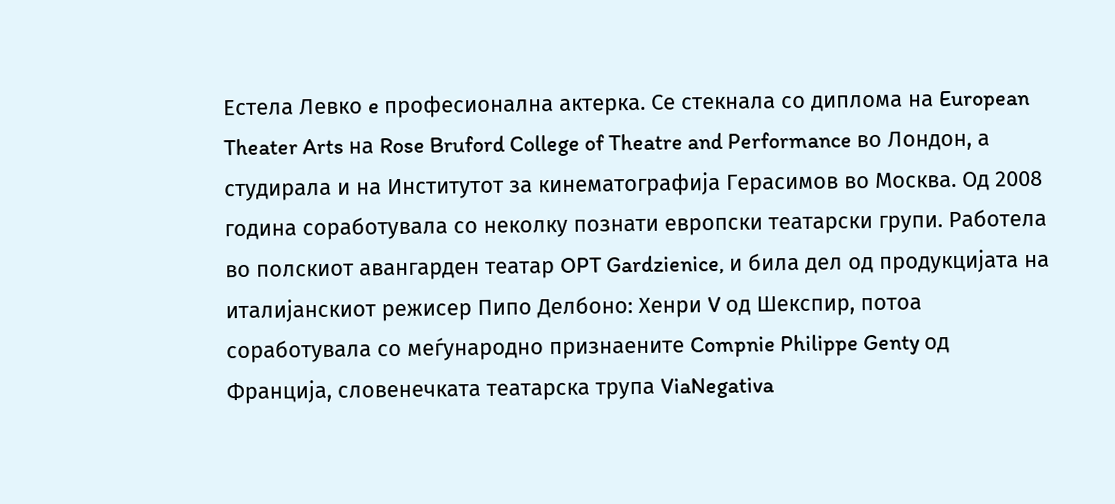Естела Левко e професионална актерка. Се стекнала со диплома на European Theater Arts на Rose Bruford College of Theatre and Performance во Лондон, а студирала и на Институтот за кинематографија Герасимов во Москва. Од 2008 година соработувала со неколку познати европски театарски групи. Работела во полскиот авангарден театар OPT Gardzienice, и била дел од продукцијата на италијанскиот режисер Пипо Делбоно: Хенри V од Шекспир, потоа соработувала со меѓународно признаените Compnie Philippe Genty од Франција, словенечката театарска трупа ViaNegativa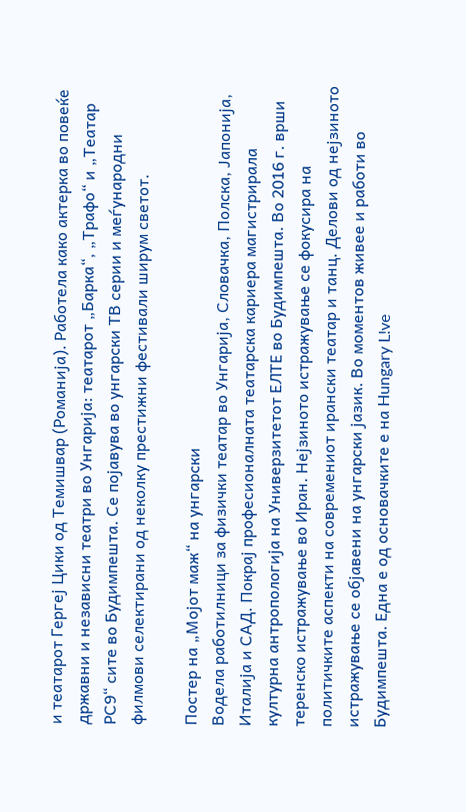и театарот Гергеј Цики од Темишвар (Романија). Работела како актерка во повеќе државни и независни театри во Унгарија: театарот „Барка“, „Трафо“ и „Театар РС9“ сите во Будимпешта. Се појавува во унгарски ТВ серии и меѓународни филмови селектирани од неколку престижни фестивали ширум светот.

Постер на „Мојот маж“ на унгарски
Водела работилници за физички театар во Унгарија, Словачка, Полска, Јапонија, Италија и САД. Покрај професионалната театарска кариера магистрирала културна антропологија на Универзитетот ЕЛТЕ во Будимпешта. Во 2016 г. врши теренско истражување во Иран. Нејзиното истражување се фокусира на политичките аспекти на современиот ирански театар и танц. Делови од нејзиното истражување се објавени на унгарски јазик. Во моментов живее и работи во Будимпешта. Една е од основачките е на Hungary L!ve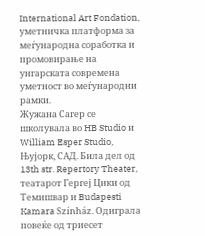International Art Fondation, уметничка платформа за меѓународна соработка и промовирање на унгарската современа уметност во меѓународни рамки.
Жужана Сагер се школувала во HB Studio и William Esper Studio, Њујорк, САД. Била дел од 13th str. Repertory Theater, театарот Гергеј Цики од Темишвар и Budapesti Kamara Színház. Одиграла повеќе од триесет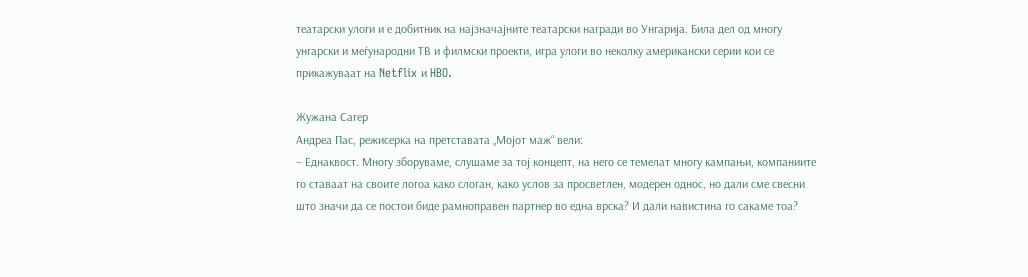театарски улоги и е добитник на најзначајните театарски награди во Унгарија. Била дел од многу унгарски и меѓународни ТВ и филмски проекти, игра улоги во неколку американски серии кои се прикажуваат на Netflix и HBO.

Жужана Сагер
Андреа Пас, режисерка на претставата „Мојот маж“ вели:
– Еднаквост. Многу зборуваме, слушаме за тој концепт, на него се темелат многу кампањи, компаниите го ставаат на своите логоа како слоган, како услов за просветлен, модерен однос, но дали сме свесни што значи да се постои биде рамноправен партнер во една врска? И дали навистина го сакаме тоа?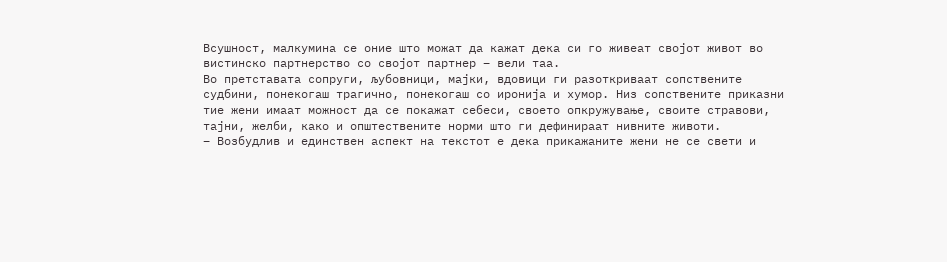Всушност, малкумина се оние што можат да кажат дека си го живеат својот живот во вистинско партнерство со својот партнер – вели таа.
Во претставата сопруги, љубовници, мајки, вдовици ги разоткриваат сопствените судбини, понекогаш трагично, понекогаш со иронија и хумор. Низ сопствените приказни тие жени имаат можност да се покажат себеси, своето опкружување, своите стравови, тајни, желби, како и општествените норми што ги дефинираат нивните животи.
– Возбудлив и единствен аспект на текстот е дека прикажаните жени не се свети и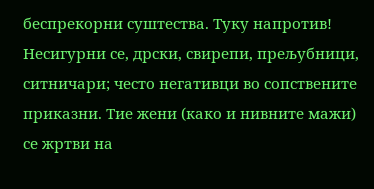беспрекорни суштества. Туку напротив! Несигурни се, дрски, свирепи, прељубници, ситничари; често негативци во сопствените приказни. Тие жени (како и нивните мажи) се жртви на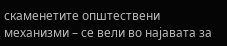скаменетите општествени механизми – се вели во најавата за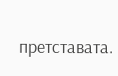претставата.